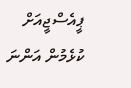ޕީއެސްޖީއަށް ކުޅެމުން އަންނަ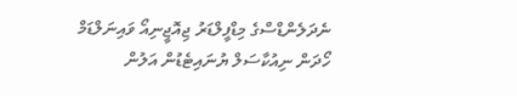ނެދަލެންޑްސްގެ މިޑްފީލްޑަރު ޖިއޮޖީނިއޯ ވައިނަލްޑަމް ހޯދަން ނިއުކާސަލް ޔުނައިޓެޑުން އަލުން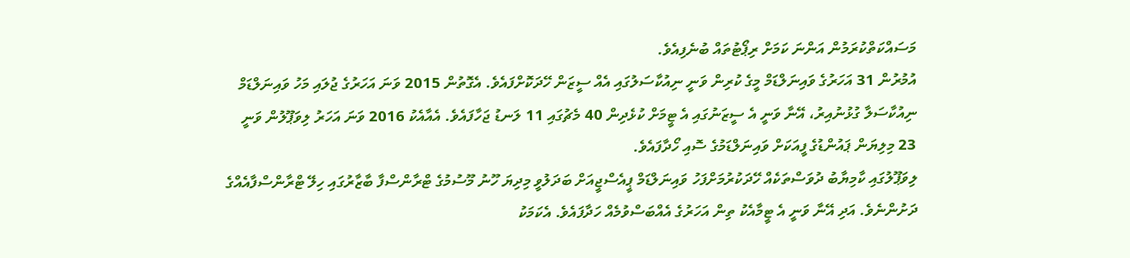މަސައްކަތްކުރަމުން އަންނަ ކަމަށް ރިޕޯޓުތައް ބުނެފިއެވެ.
އުމުރުން 31 އަހަރުގެ ވައިނަލްޑަމް މީގެ ކުރިން ވަނީ ނިއުކާސަލުގައި އެއް ސީޒަން ހޭދަކޮށްފައެވެ. އެގޮތުން 2015 ވަނަ އަހަރުގެ ޖުލައި މަހު ވައިނަލްޑަމް ނިއުކާސަލާ ގުޅުނުއިރު، އޭނާ ވަނީ އެ ސީޒަނުގައި އެ ޓީމަށް ކުޅެދިން 40 މެޗުގައި 11 ލަނޑު ޖަހާފައެވެ. އެއާއެކު 2016 ވަނަ އަހަރު ލިވަޕޫލުން ވަނީ 23 މިލިޔަން ޕައުންޑުގެ ފީއަކަށް ވައިނަލްޑަމުގެ ސޮއި ހޯދާފައެވެ.
ލިވަޕޫލުގައި ކާމިޔާބު ދުވަސްތަކެއް ހޭދަކުރުމަށްފަހު ވައިނަލްޑަމް ޕީއެސްޖީއަށް ބަދަލުވީ މިދިޔަ ހޫނު މޫސުމުގެ ޓްރާންސްފާ ބާޒާރުގައި ހިލޭ ޓްރާންސްފާއެއްގެ ދަށުންނެވެ. އަދި އޭނާ ވަނީ އެ ޓީމާއެކު ތިން އަހަރުގެ އެއްބަސްވުމެއް ހަދާފައެވެ. އެކަމަކު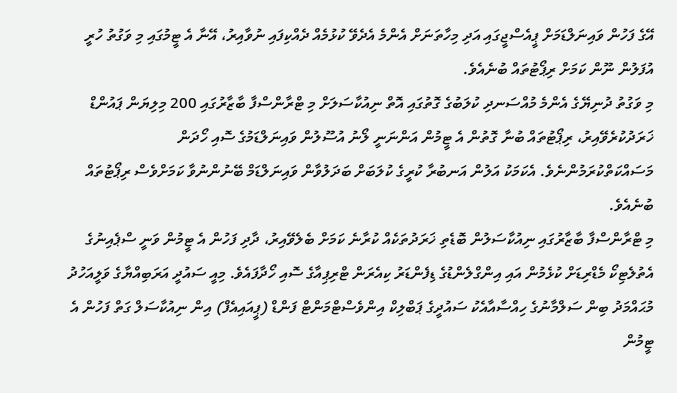އޭގެ ފަހުން ވައިނަލްޑަމަށް ޕީއެސްޖީގައި އަދި މިހާތަނަށް އެންމެ އެދެވޭ ކުޅުމެއް ދެއްކިފައި ނުވާއިރު، އޭނާ އެ ޓީމުގައި މި ވަގުތު ހުރީ އުފަލުން ނޫން ކަމަށް ރިޕޯޓުތައް ބުނެއެވެ.
މި ވަގުތު ދުނިޔޭގެ އެންމެ މުއްސަނދި ކުލަބުގެ ގޮތުގައި އޮތް ނިއުކާސަލަށް މި ޓްރާންސްފާ ބާޒާރުގައި 200 މިލިޔަން ޕައުންޑް ޚަރަދުކުރެވޭއިރު، ރިޕޯޓުތައް ބުނާ ގޮތުން އެ ޓީމުން އަންނަނީ ލޯނު އުސޫލުން ވައިނަލްޑަމުގެ ސޮއި ހޯދަން މަސައްކަތްކުރަމުންނެވެ. އެކަމަކު އަލުން އަނބުރާ ކުރީގެ ކުލަބަށް ބަދަލުވާން ވައިނަލްޑަމް ބޭނުންނުވާ ކަމަށްވެސް ރިޕޯޓުތައް ބުނެއެވެ.
މި ޓްރާންސްފާ ބާޒާރުގައި ނިއުކާސަލުން ބޮޑެތި ޚަރަދުތަކެއް ކުރާނެ ކަމަށް ބެލެވޭއިރު، ދާދި ފަހުން އެ ޓީމުން ވަނީ ސްޕެއިނުގެ އެތުލެޓިކޯ މެޑްރިޑަށް ކުޅެމުން އައި އިންގްލެންޑުގެ ޑިފެންޑަރު ކިއެރަން ޓްރިޕިއާގެ ސޮއި ހޯދާފައެވެ. މިއީ ސައުދީ އަރަބިއްޔާގެ ވަލީއަހުދު މުޙައްމަދު ބިން ސަލްމާނުގެ ހިއްސާއާއެކު ސައުދީގެ ޕަބްލިކް އިންވެސްޓްމަންޓް ފަންޑް (ޕީއައިއެފް) އިން ނިއުކާސަލް ގަތް ފަހުން އެ ޓީމުން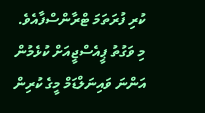ކުރި ފުރަތަމަ ޓްރާންސްފާއެވެ.
މި ވަގުތު ޕީއެސްޖީއަށް ކުޅެމުން އަންނަ ވައިނަލްޑަމް މީގެ ކުރިން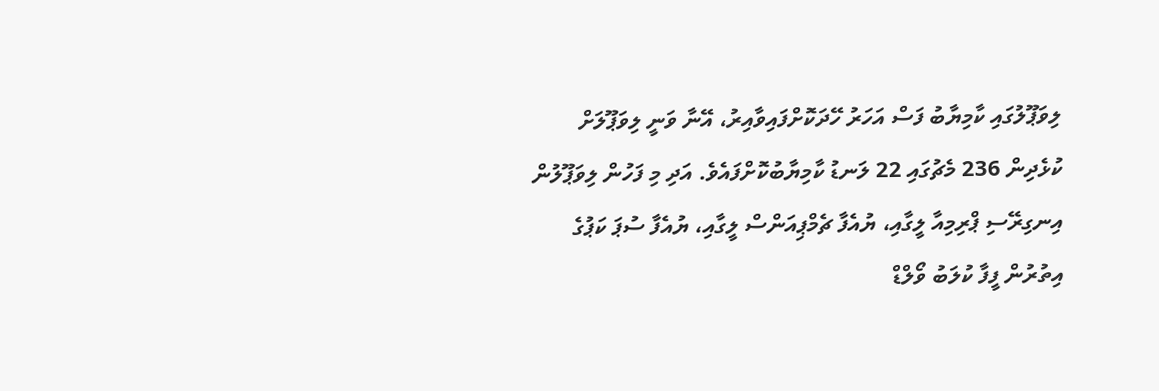ލިވަޕޫލުގައި ކާމިޔާބު ފަސް އަހަރު ހޭދަކޮށްފައިވާއިރު، އޭނާ ވަނީ ލިވަޕޫލަށް ކުޅެދިން 236 މެޗުގައި 22 ލަނޑު ކާމިޔާބުކޮށްފައެވެ. އަދި މި ފަހުން ލިވަޕޫލުން އިނގިރޭސި ޕްރިމިއާ ލީގާއި، ޔުއެފާ ޗެމްޕިއަންސް ލީގާއި، ޔުއެފާ ސުޕަ ކަޕުގެ އިތުރުން ފީފާ ކުލަބު ވޯލްޑް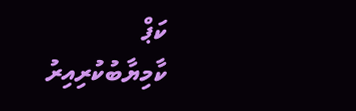ކަޕް ކާމިޔާބުކުރިއިރު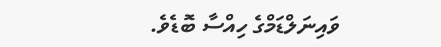ވައިނަލްޑަމްގެ ހިއްސާ ބޮޑެވެ.